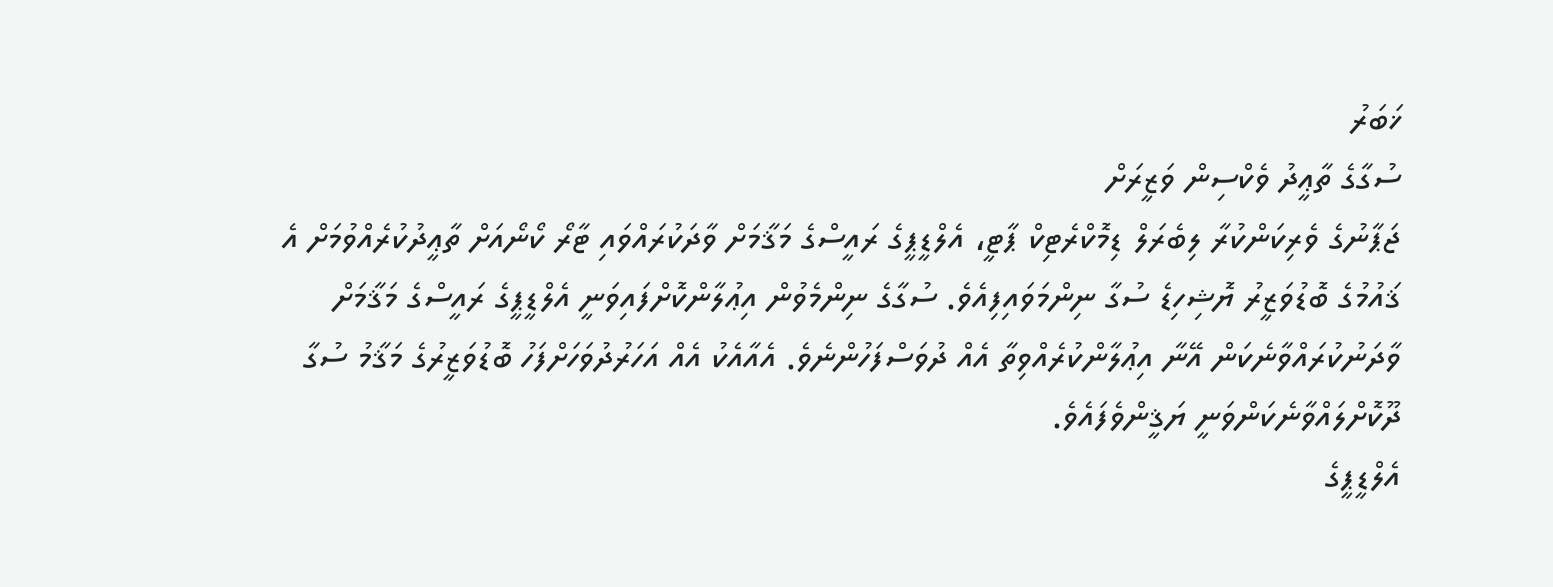ޚަބަރު
ސުގާގެ ތާޢީދު ވެކްސިން ވަޒީރަށް
ޖަޕާނުގެ ވެރިކަންކުރާ ލިބެރަލް ޑިމޮކްރެޓިކް ޕާޓީ، އެލްޑީޕީގެ ރައީސްގެ މަޤާމަށް ވާދަކުރައްވައި ޓާރޯ ކޯނޯއަށް ތާޢީދުކުރެއްވުމަށް އެ ޤައުމުގެ ބޮޑުވަޒީރު ޔޮޝިހިޑެ ސުގާ ނިންމަވައިފިއެވެ. ސުގާގެ ނިންމެވުން އިޢުލާންކޮށްފައިވަނީ އެލްޑީޕީގެ ރައީސްގެ މަޤާމަށް ވާދަނުކުރައްވާނެކަން އޭނާ އިޢުލާންކުރެއްވިތާ އެއް ދުވަސްފަހުންނެވެ. އެއާއެކު އެއް އަހަރުދުވަހަށްފަހު ބޮޑުވަޒީރުގެ މަޤާމު ސުގާ ދޫކޮށްލައްވާނެކަންވަނީ ޔަޤީންވެފައެވެ.
އެލްޑީޕީގެ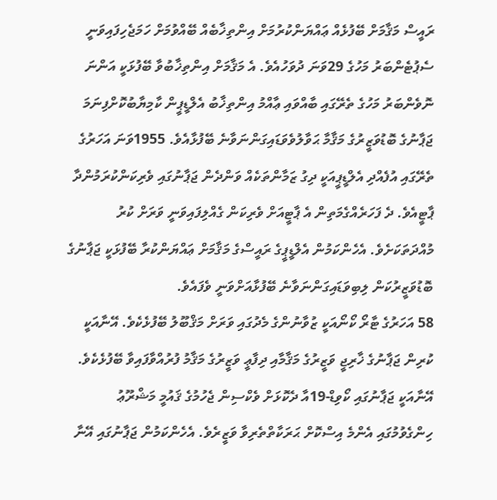ރައީސް މަޤާމަށް ބޭފުޅެއް ޢައްޔަންކުރުމަށް އިންތިޚާބެއް ބޭއްވުމަށް ހަމަޖެހިފައިވަނީ ސެޕުޓެންބަރު މަހުގެ 29ވަނަ ދުވަހުއެވެ. އެ މަޤާމަށް އިންތިޚާބުވާ ބޭފުޅަކީ އަންނަ ނޮވެންބަރު މަހުގެ ތެރޭގައި ބާއްވައި ޢާއްމު އިންތިޚާބު އެލްޑީޕީން ކާމިޔާބުކޮށްފިނަމަ ޖަޕާނުގެ ބޮޑުވަޒީރުގެ މަޤާމާ ޙަވާލުވެވަޑައިގަންނަވާނެ ބޭފުޅާއެވެ. 1955ވަނަ އަހަރުގެ ތެރޭގައި އުފެއްދި އެލްޑީޕީއަކީ ދިގު ޒަމާންތަކެއް ވަންދެން ޖަޕާނުގައި ވެރިކަންކުރަމުންދާ ޕާޓީއެވެ. ދެ ފަހަރެއްގެމަތިން އެ ޕާޓީއަށް ވެރިކަން ގެއްލިފައިވަނީ ވަރަށް ކުރު މުއްދަތަކަށެވެ. އެހެންކަމުން އެލްޑީޕީގެ ރައީސްގެ މަޤާމަށް ޢައްޔަންކުރާ ބޭފުޅަކީ ޖަޕާނުގެ ބޮޑުވަޒީރުކަން ލިބިވަޑައިގަންނަވާނެ ބޭފުޅާއަށްވަނީ ވެފައެވެ.
58 އަހަރުގެ ޓާރޯ ކޯނޯއަކީ ޒުވާނުންގެ މެދުގައި ވަރަށް މަޤްބޫލު ބޭފުޅެކެވެ. އޭނާއަކީ ކުރިން ޖަޕާނުގެ ޚާރިޖީ ވަޒީރުގެ މަޤާމާއި ދިފާޢީ ވަޒީރުގެ މަޤާމު ފުރުއްވާފައިވާ ބޭފުޅެކެވެ. އޭނާއަކީ ޖަޕާނުގައި ކޯވިޑް-19އާ ދެކޮޅަށް ވެކްސިން ޖެހުމުގެ ޤައުމީ މަޝްރޫޢު ހިންގެވުމުގައި އެންމެ އިސްކޮށް ޙަރަކާތްތެރިވާ ވަޒީރެވެ. އެހެންކަމުން ޖަޕާނުގައި އޭނާ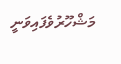މަޝްހޫރުވެފައިވަނީ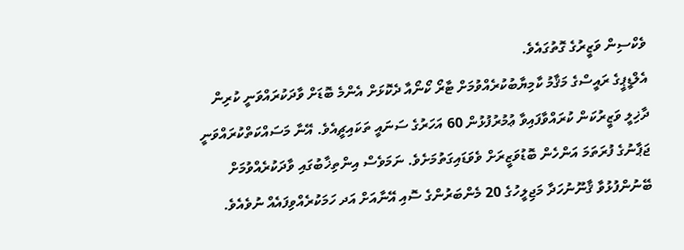ވެކްސިން ވަޒީރުގެ ގޮތުގައެވެ.
އެލްޑީޕީގެ ރައީސްގެ މަޤާމު ކާމިޔާބުކުރެއްވުމަށް ޓާރޯ ކޯނޯއާ ދެކޮޅަށް އެންމެ ބޮޑަށް ވާދަކުރައްވަނީ ކުރިން ދާޚިލީ ވަޒީރުކަން ކުރައްވާފައިވާ ޢުމުރުފުޅުން 60 އަހަރުގެ ސަނައީ ތަކައިޗީއެވެ. އޭނާ މަސައްކަތްކުރައްވަނީ ޖަޕާނުގެ ފުރަތަމަ އަންހެން ބޮޑުވަޒީރަށް ވެވަޑައިގަތުމަށެވެ. ނަމަވެސް އިންތިޚާބުގައި ވާދަކުރެއްވުމަށް ބޭނުންފުޅުވާ ޤާނޫނުހަދާ މަޖިލީހުގެ 20 މެންބަރުންގެ ސޮއި އޭނާއަށް އަދ ހަމަކުރެއްވިފައެއް ނުވެއެވެ.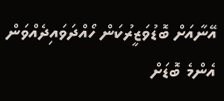އޭނާއަށް ބޮޑުވަޒީރުކަން ހޯއްދަވައިދެއްވަން އެންމެ ބޮޑަށް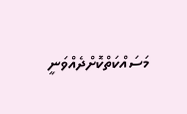މަސައްކަތްކޮށްދެއްވަނީ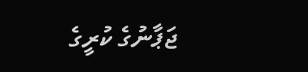ޖަޕާނުގެ ކުރީގެ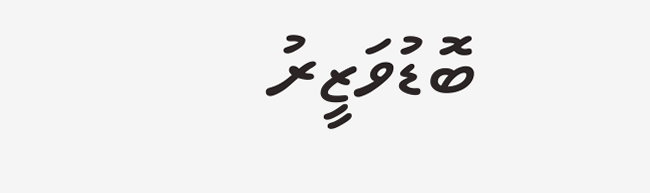ބޮޑުވަޒީރު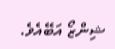ޝިންޒޯ އަބޭއެވެ.